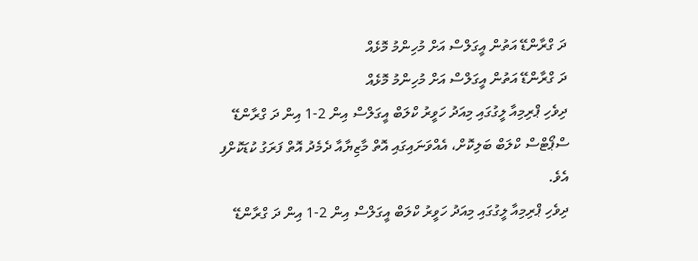ދަ ގްރާންޑޭ އަތުން އީގަލްސް އަށް މުހިންމު މޮޅެއް
ދަ ގްރާންޑޭ އަތުން އީގަލްސް އަށް މުހިންމު މޮޅެއް
ދިވެހި ޕްރިމިއާ ލީގުގައި މިއަދު ހަވީރު ކްލަބް އީގަލްސް އިން 2-1 އިން ދަ ގްރާންޑޭ ސްޕޯޓްސް ކްލަބް ބަލިކޮށް، އެއްވަނައިގައި އޮތް މާޒިޔާއާ ދެމެދު އޮތް ފަރަގު ކުޑަކޮށްފި އެވެ.
ދިވެހި ޕްރިމިއާ ލީގުގައި މިއަދު ހަވީރު ކްލަބް އީގަލްސް އިން 2-1 އިން ދަ ގްރާންޑޭ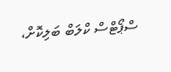ސްޕޯޓްސް ކްލަބް ބަލިކޮށް،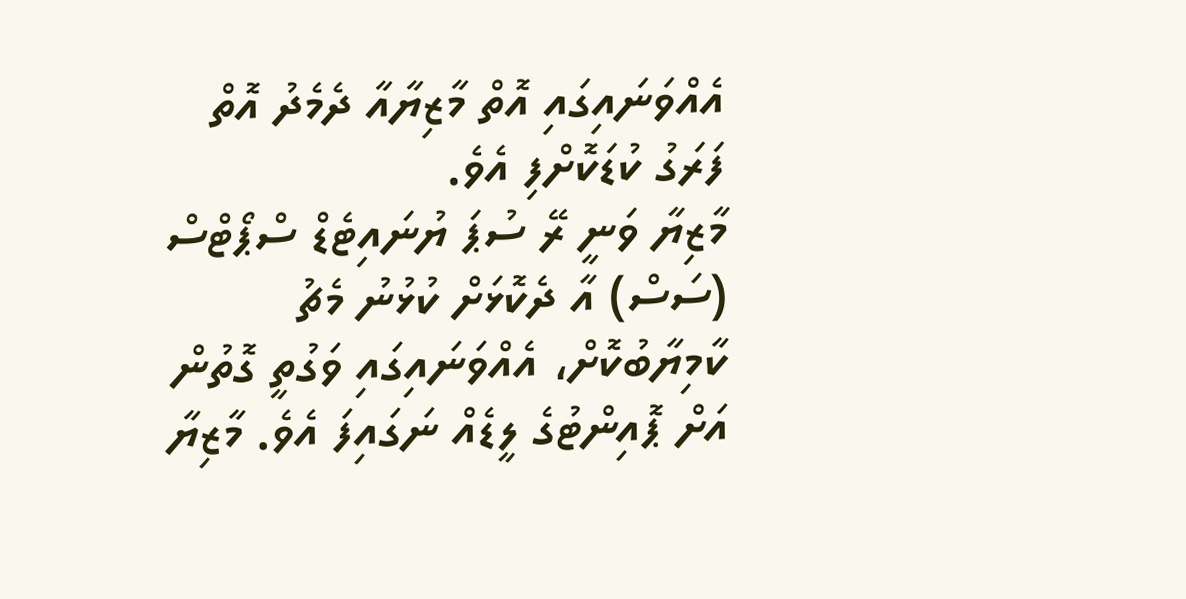އެއްވަނައިގައި އޮތް މާޒިޔާއާ ދެމެދު އޮތް ފަރަގު ކުޑަކޮށްފި އެވެ.
މާޒިޔާ ވަނީ ރޭ ސުޕަ ޔުނައިޓެޑް ސްޕޯޓްސް (ސަސް) އާ ދެކޮޅަށް ކުޅުނު މެޗު ކާމިޔާބުކޮށް، އެއްވަނައިގައި ވަގުތީ ގޮތުން އަށް ޕޮއިންޓުގެ ލީޑެއް ނަގައިފަ އެވެ. މާޒިޔާ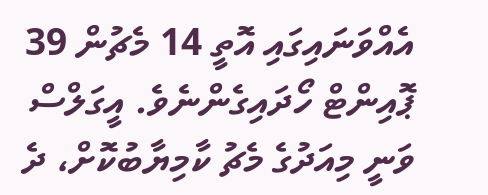އެއްވަނައިގައި އޮތީ 14 މެޗުން 39 ޕޮއިންޓް ހޯދައިގެންނެވެ. އީގަލްސް ވަނީ މިއަދުގެ މެޗު ކާމިޔާބުކޮށް، ދެ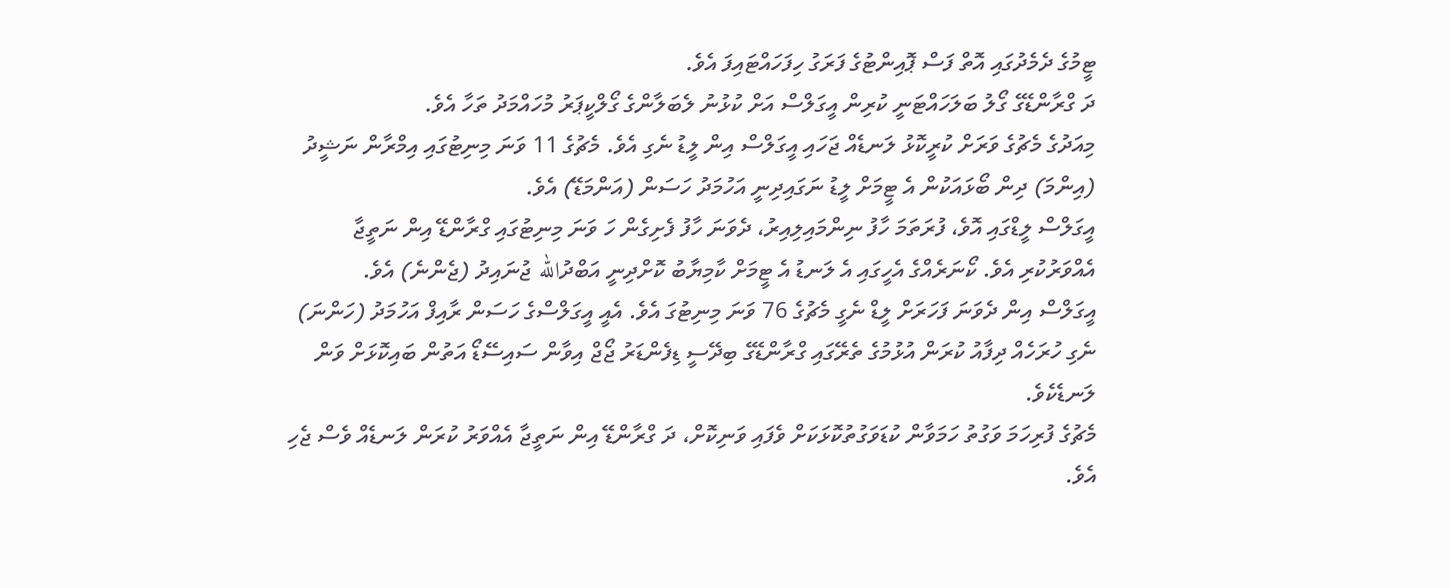ޓީމުގެ ދެމެދުގައި އޮތް ފަސް ޕޮއިންޓުގެ ފަރަގު ހިފަހައްޓައިފަ އެވެ.
ދަ ގްރާންޑޭގެ ގޯލު ބަލަހައްޓަނީ ކުރިން އީގަލްސް އަށް ކުޅުނު ލެބަލާންގެ ގޯލްކީޕަރު މުހައްމަދު ތަހާ އެވެ.
މިއަދުގެ މެޗުގެ ވަރަށް ކުރީކޮޅު ލަނޑެއް ޖަހައި އީގަލްސް އިން ލީޑު ނެގި އެވެ. މެޗުގެ 11 ވަނަ މިނިޓުގައި އިމްރާން ނަޝީދު (އިންމަ) ދިން ބޯޅައަކުން އެ ޓީމަށް ލީޑު ނަގައިދިނީ އަހުމަދު ހަސަން (އަންމަޑޭ) އެވެ.
އީގަލްސް ލީޑްގައި އޮވެ، ފުރަތަމަ ހާފު ނިންމައިލިއިރު، ދެވަނަ ހާފު ފެށިގެން ހަ ވަނަ މިނިޓުގައި ގްރާންޑޭ އިން ނަތީޖާ އެއްވަރުކުރި އެވެ. ކޯނަރެއްގެ އެހީގައި އެ ލަނޑު އެ ޓީމަށް ކާމިޔާބު ކޮށްދިނީ އަބްދުالله ޖުނައިދު (ޖެންނެ) އެވެ.
އީގަލްސް އިން ދެވަނަ ފަހަރަށް ލީޑް ނެގީ މެޗުގެ 76 ވަނަ މިނިޓުގަ އެވެ. އެއީ އީގަލްސްގެ ހަސަން ރާއިފް އަހުމަދު (ހަންނަ) ނެގި ހުރަހެއް ދިފާއު ކުރަން އުޅުމުގެ ތެރޭގައި ގްރާންޑޭގެ ބިދޭސީ ޑިފެންޑަރު ޖޯޖް އިވާން ސައިސޭޑޯ އަތުން ބައިކޮޅަށް ވަން ލަނޑެކެވެ.
މެޗުގެ ފުރިހަމަ ވަގުތު ހަމަވާން ކުޑަވަގުތުކޮޅަކަށް ވެފައި ވަނިކޮށް، ދަ ގްރާންޑޭ އިން ނަތީޖާ އެއްވަރު ކުރަން ލަނޑެއް ވެސް ޖެހި އެވެ.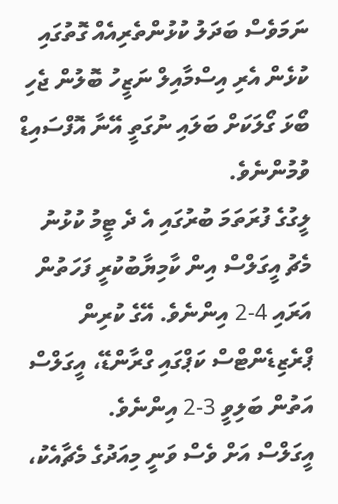ނަމަވެސް ބަދަލު ކުޅުންތެރިއެއް ގޮތުގައި ކުޅެން އެރި އިސްމާއިލް ނަޒީހު ބޮލުން ޖެހި ބޯޅަ ގޯލަކަށް ބަލައި ނުގަތީ އޭނާ އޮފްސައިޑް ވުމުންނެވެ.
ލީގުގެ ފުރަތަމަ ބުރުގައި އެ ދެ ޓީމު ކުޅުނު މެޗު އީގަލްސް އިން ކާމިޔާބުކުރީ ފަހަތުން އަރައި 4-2 އިންނެވެ. އޭގެ ކުރިން ޕްރެޒިޑެންޓްސް ކަޕްގައި ގްރާންޑޭ، އީގަލްސް އަތުން ބަލިވީ 3-2 އިންނެވެ.
އީގަލްސް އަށް ވެސް ވަނީ މިއަދުގެ މެޗާއެކު،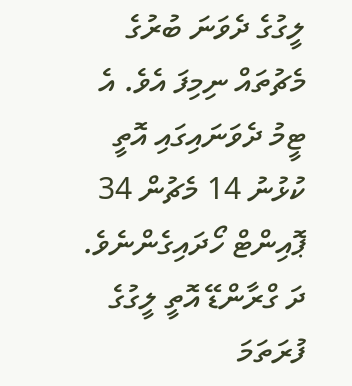ލީގުގެ ދެވަނަ ބުރުގެ މެޗުތައް ނިމިފަ އެވެ. އެ ޓީމު ދެވަނައިގައި އޮތީ ކުޅުނު 14 މެޗުން 34 ޕޮއިންޓް ހޯދައިގެންނެވެ. ދަ ގްރާންޑޭ އޮތީ ލީގުގެ ފުރަތަމަ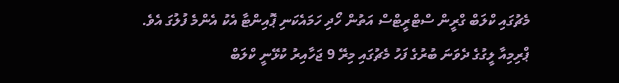މެޗުގައި ކްލަބް ގްރީން ސްޓްރީޓްސް އަތުން ހޯދި ހަމައެކަނި ޕޮއިންޓާ އެކު އެންމެ ފުލުގަ އެވެ.
ޕްރިމިއާ ލީގުގެ ދެވަނަ ބުރުގެ ފަހު މެޗުގައި މިރޭ 9 ޖަހާއިރު ކުޅޭނީ ކްލަބް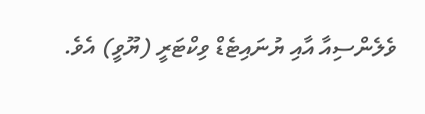ވެލެންސިއާ އާއި ޔުނައިޓެޑް ވިކްޓަރީ (ޔޫވީ) އެވެ.